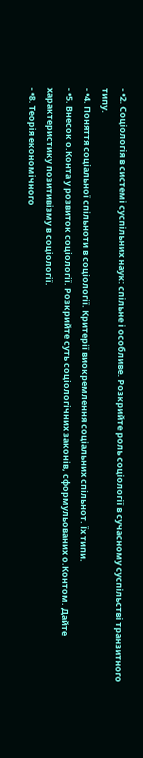- •2. Соціологія в системі суспільних наук: спільне і особливе. Розкрийте роль соціології в сучасному суспільстві транзитного типу.
- •4. Поняття соціальної спільноти в соціології. Критерії виокремлення соціальних спільнот. Їх типи.
- •5. Внесок о.Конта у розвиток соціології. Розкрийте суть соціологічних законів, сформульованих о.Контом. Дайте характеристику позитивізму в соціології.
- •8. Теорія економічного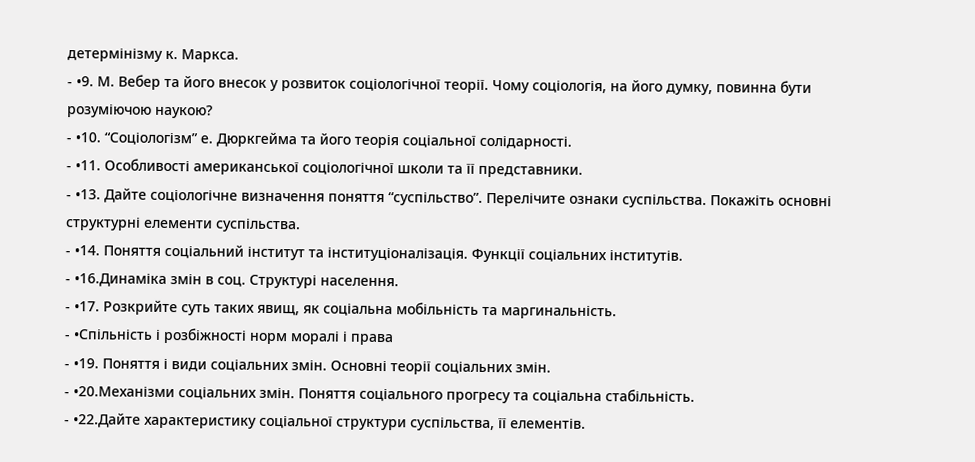детермінізму к. Маркса.
- •9. М. Вебер та його внесок у розвиток соціологічної теорії. Чому соціологія, на його думку, повинна бути розуміючою наукою?
- •10. “Соціологізм” е. Дюркгейма та його теорія соціальної солідарності.
- •11. Особливості американської соціологічної школи та її представники.
- •13. Дайте соціологічне визначення поняття “суспільство”. Перелічите ознаки суспільства. Покажіть основні структурні елементи суспільства.
- •14. Поняття соціальний інститут та інституціоналізація. Функції соціальних інститутів.
- •16.Динаміка змін в соц. Структурі населення.
- •17. Розкрийте суть таких явищ, як соціальна мобільність та маргинальність.
- •Спільність і розбіжності норм моралі і права
- •19. Поняття і види соціальних змін. Основні теорії соціальних змін.
- •20.Механізми соціальних змін. Поняття соціального прогресу та соціальна стабільність.
- •22.Дайте характеристику соціальної структури суспільства, її елементів.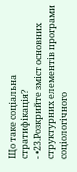Що таке соціальна стратифікація?
- •23.Розкрийте зміст основних структурних елементів програми соціологічного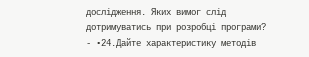дослідження. Яких вимог слід дотримуватись при розробці програми?
- •24.Дайте характеристику методів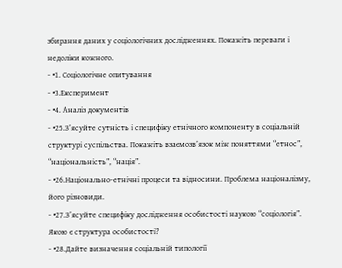збирання даних у соціологічних дослідженнях. Покажіть переваги і недоліки кожного.
- •1. Соціологічне опитування
- •3.Експеримент
- •4. Аналіз документів
- •25.З’ясуйте сутність і специфіку етнічного компоненту в соціальній структурі суспільства. Покажіть взаємозв’язок між поняттями “етнос”, “національність”, “нація”.
- •26.Національно-етнічні процеси та відносини. Проблема націоналізму, його різновиди.
- •27.З’ясуйте специфіку дослідження особистості наукою “соціологія”. Якою є структура особистості?
- •28.Дайте визначення соціальній типології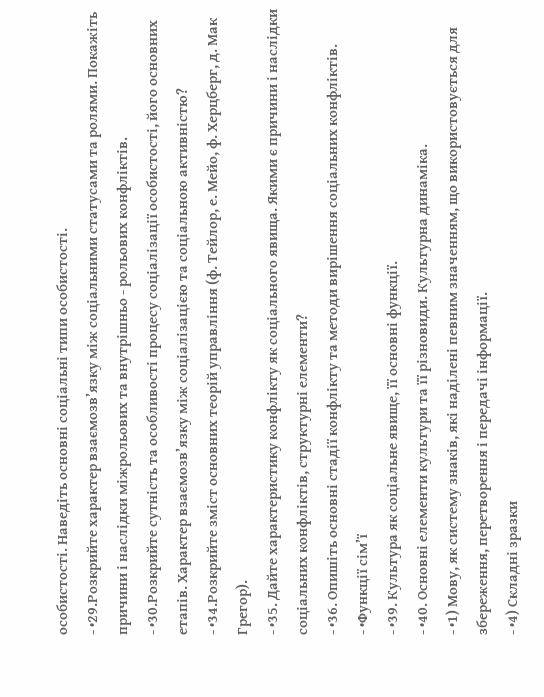особистості. Наведіть основні соціальні типи особистості.
- •29.Розкрийте характер взаємозв’язку між соціальними статусами та ролями. Покажіть причини і наслідки міжрольових та внутрішньо - рольових конфліктів.
- •30.Розкрийте сутність та особливості процесу соціалізації особистості, його основних етапів. Характер взаємозв’язку між соціалізацією та соціальною активністю?
- •34.Розкрийте зміст основних теорій управління (ф. Тейлор, е. Мейо, ф. Херцберг, д. Мак Грегор).
- •35. Дайте характеристику конфлікту як соціального явища. Якими є причини і наслідки соціальних конфліктів, структурні елементи?
- •36. Опишіть основні стадії конфлікту та методи вирішення соціальних конфліктів.
- •Функції сім’ї
- •39. Культура як соціальне явище, її основні функції.
- •40. Основні елементи культури та її різновиди. Культурна динаміка.
- •1) Мову, як систему знаків, які наділені певним значенням, що використовується для збереження, перетворення і передачі інформації.
- •4) Складні зразки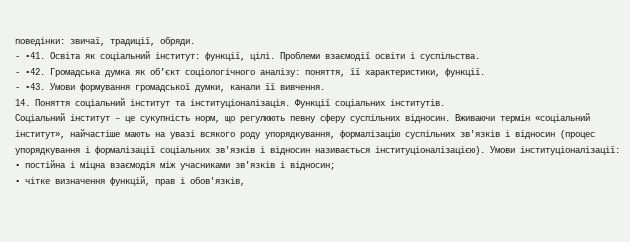поведінки: звичаї, традиції, обряди.
- •41. Освіта як соціальний інститут: функції, цілі. Проблеми взаємодії освіти і суспільства.
- •42. Громадська думка як об’єкт соціологічного аналізу: поняття, її характеристики, функції.
- •43. Умови формування громадської думки, канали її вивчення.
14. Поняття соціальний інститут та інституціоналізація. Функції соціальних інститутів.
Соціальний інститут – це сукупність норм, що регулюють певну сферу суспільних відносин. Вживаючи термін «соціальний інститут», найчастіше мають на увазі всякого роду упорядкування, формалізацію суспільних зв'язків і відносин (процес упорядкування і формалізації соціальних зв'язків і відносин називається інституціоналізацією). Умови інституціоналізації:
• постійна і міцна взаємодія між учасниками зв'язків і відносин;
• чітке визначення функцій, прав і обов'язків,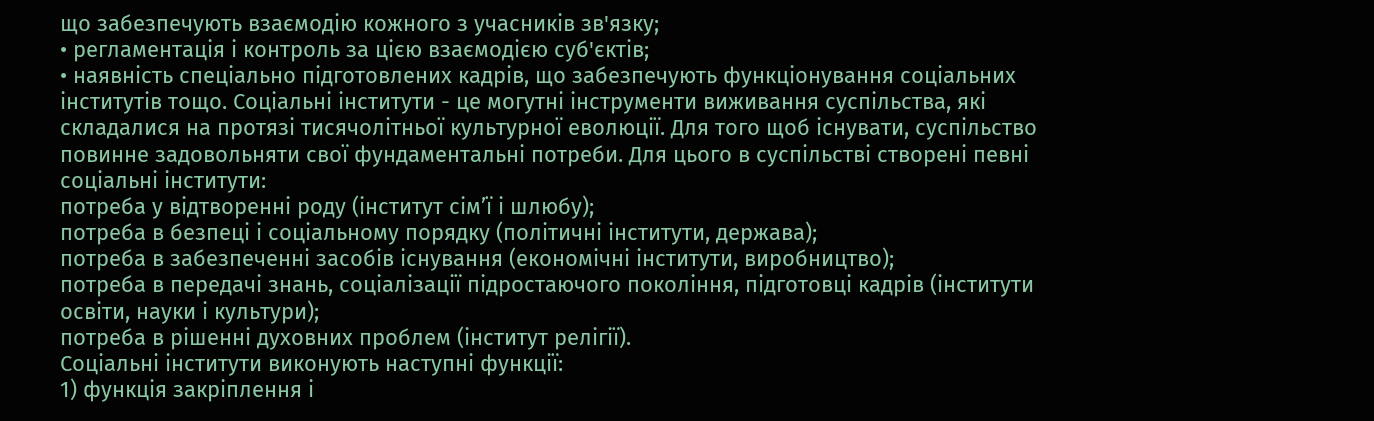що забезпечують взаємодію кожного з учасників зв'язку;
• регламентація і контроль за цією взаємодією суб'єктів;
• наявність спеціально підготовлених кадрів, що забезпечують функціонування соціальних інститутів тощо. Соціальні інститути - це могутні інструменти виживання суспільства, які складалися на протязі тисячолітньої культурної еволюції. Для того щоб існувати, суспільство повинне задовольняти свої фундаментальні потреби. Для цього в суспільстві створені певні соціальні інститути:
потреба у відтворенні роду (інститут сім’ї і шлюбу);
потреба в безпеці і соціальному порядку (політичні інститути, держава);
потреба в забезпеченні засобів існування (економічні інститути, виробництво);
потреба в передачі знань, соціалізації підростаючого покоління, підготовці кадрів (інститути освіти, науки і культури);
потреба в рішенні духовних проблем (інститут релігії).
Соціальні інститути виконують наступні функції:
1) функція закріплення і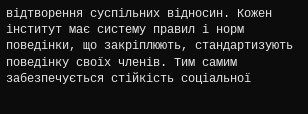відтворення суспільних відносин. Кожен інститут має систему правил і норм поведінки, що закріплюють, стандартизують поведінку своїх членів. Тим самим забезпечується стійкість соціальної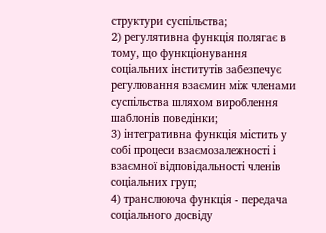структури суспільства;
2) регулятивна функція полягає в тому, що функціонування соціальних інститутів забезпечує регулювання взаємин між членами суспільства шляхом вироблення шаблонів поведінки;
3) інтегративна функція містить у собі процеси взаємозалежності і взаємної відповідальності членів соціальних груп;
4) транслююча функція - передача соціального досвіду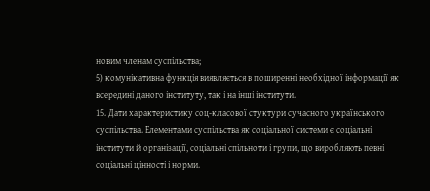новим членам суспільства;
5) комунікативна функція виявляється в поширенні необхідної інформації як всередині даного інституту, так і на інші інститути.
15. Дати характеристику соц-класової стуктури сучасного українського суспільства. Елементами суспільства як соціальної системи є соціальні інститути й організації, соціальні спільноти і групи, що виробляють певні соціальні цінності і норми.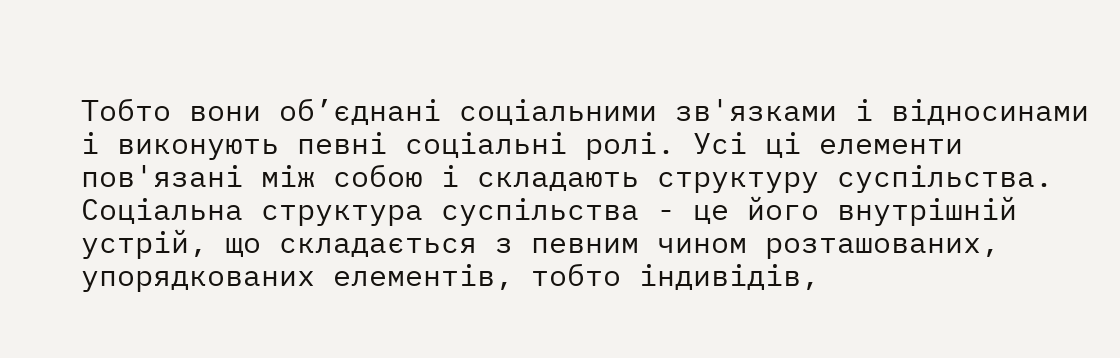Тобто вони об’єднані соціальними зв'язками і відносинами і виконують певні соціальні ролі. Усі ці елементи пов'язані між собою і складають структуру суспільства.
Соціальна структура суспільства - це його внутрішній устрій, що складається з певним чином розташованих, упорядкованих елементів, тобто індивідів,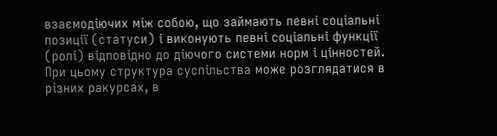взаємодіючих між собою, що займають певні соціальні позиції (статуси) і виконують певні соціальні функції (ролі) відповідно до діючого системи норм і цінностей. При цьому структура суспільства може розглядатися в різних ракурсах, в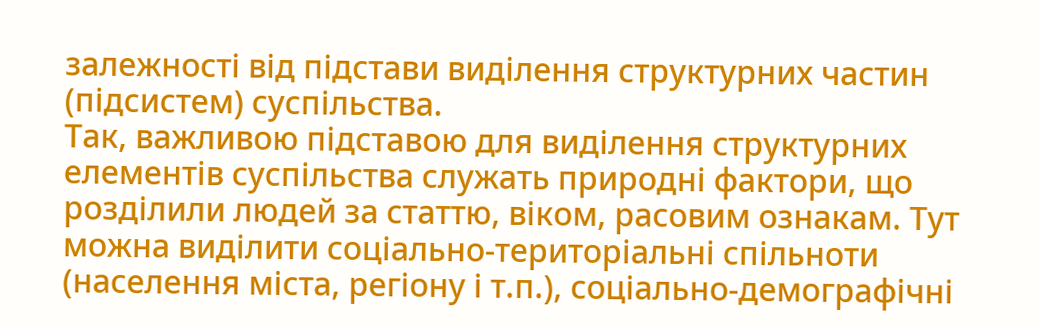залежності від підстави виділення структурних частин (підсистем) суспільства.
Так, важливою підставою для виділення структурних елементів суспільства служать природні фактори, що розділили людей за статтю, віком, расовим ознакам. Тут можна виділити соціально-територіальні спільноти (населення міста, регіону і т.п.), соціально-демографічні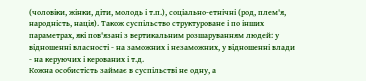(чоловіки, жінки, діти, молодь і т.п.), соціально-етнічні (род, плем'я, народність, нація). Також суспільство структуроване і по інших параметрах, які пов'язані з вертикальним розшаруванням людей: у відношенні власності - на заможних і незаможних, у відношенні влади - на керуючих і керованих і т.д.
Кожна особистість займає в суспільстві не одну, а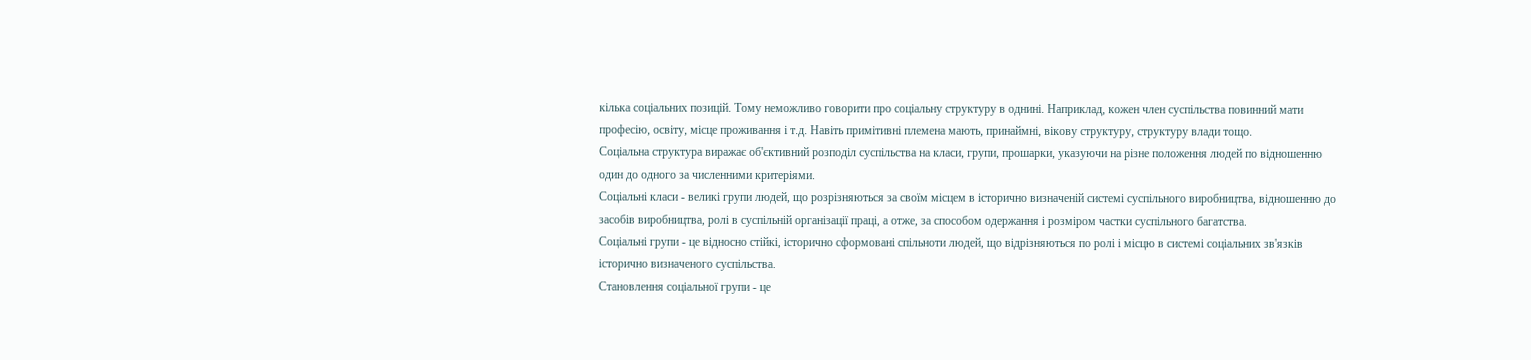кілька соціальних позицій. Тому неможливо говорити про соціальну структуру в однині. Наприклад, кожен член суспільства повинний мати професію, освіту, місце проживання і т.д. Навіть примітивні племена мають, принаймні, вікову структуру, структуру влади тощо.
Соціальна структура виражає об'єктивний розподіл суспільства на класи, групи, прошарки, указуючи на різне положення людей по відношенню один до одного за численними критеріями.
Соціальні класи - великі групи людей, що розрізняються за своїм місцем в історично визначеній системі суспільного виробництва, відношенню до засобів виробництва, ролі в суспільній організації праці, а отже, за способом одержання і розміром частки суспільного багатства.
Соціальні групи - це відносно стійкі, історично сформовані спільноти людей, що відрізняються по ролі і місцю в системі соціальних зв'язків історично визначеного суспільства.
Становлення соціальної групи - це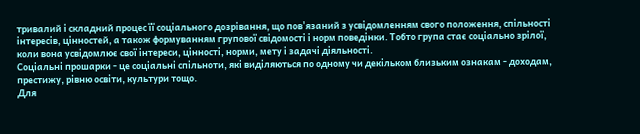тривалий і складний процес її соціального дозрівання, що пов'язаний з усвідомленням свого положення, спільності інтересів, цінностей, а також формуванням групової свідомості і норм поведінки. Тобто група стає соціально зрілої, коли вона усвідомлює свої інтереси, цінності, норми, мету і задачі діяльності.
Соціальні прошарки - це соціальні спільноти, які виділяються по одному чи декільком близьким ознакам - доходам, престижу, рівню освіти, культури тощо.
Для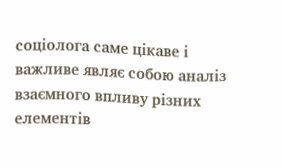соціолога саме цікаве і важливе являє собою аналіз взаємного впливу різних елементів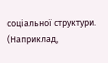соціальної структури. (Наприклад,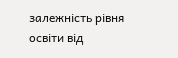залежність рівня освіти від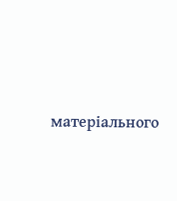матеріального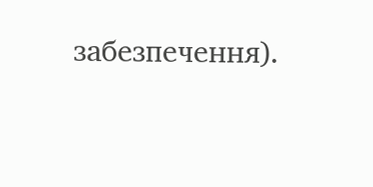забезпечення).